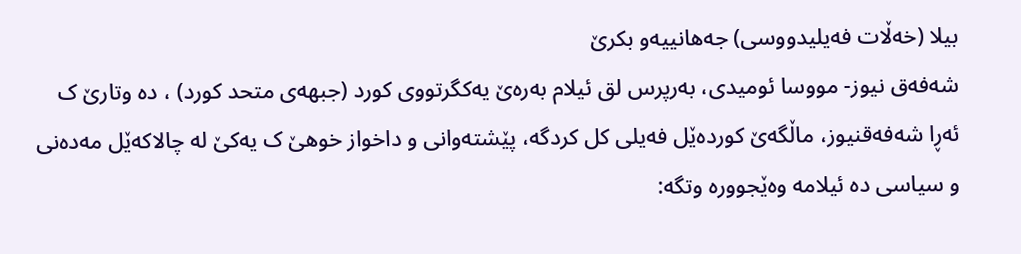بیلا (خەڵات فەیلیدووسی) جەهانییەو بکرێ
شەفەق نیوز- مووسا ئومیدی، بەرپرس لق ئیلام بەرەێ یەکگرتووی کورد (جبهەی متحد کورد) ، دە وتارێ ک ئەڕا شەفەقنیوز، ماڵگەێ کوردەێل فەیلی کل کردگە، پێشتەوانی و داخواز خوهێ ک یەکێ لە چالاکەێل مەدەنی و سیاسی دە ئیلامە وەێجوورە وتگە: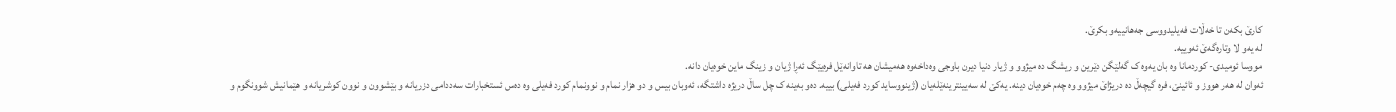کارێ بکەن تا خەڵات فەیلیدووسی جەهانییەو بکرێ.
لە یەو لا وتارەگەێ ئەوییە.
مووسا ئومیدی- کوردمانا وە بان یەوە ک گەلێگن دێرین و ریشگ دە میژوو و ژیار دنیا دیرن باوجی وەداخەوە هەمیشان هە تاوانەێل فرەیێگ ئەڕا ژیان و زینگ ماین خوەیان دانە.
ئەوان لە هەر هووز و ئائینێ، فرە گیچەڵ دە دریژاێ میژوو وە چەم خوەیان دینە. یەکێ لە سەیینترینەێلەیان (ژینووساید کورد فەیلی) بییە. دەو بەینە ک چل ساڵ دریژە داشتگە، ئەوبان بیس و دو هزار نمام و نوونمام کورد فەیلی وە دەس ئستخبارات سەددامی دزریانە و بێشوون و نوون کوشریانە و هێمانیش شوونگوم و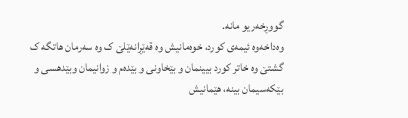گووڕخەریو مانە.
وەداخەوە ئیمەی کورد، خوەمانیش وە قەێڕانەێلێ ک وە سەرمان هاتگە ک گشتێ وە خاتر کورد بیینمان و بێخاونی و بێدەم و زوانیمان وبێدهسی و بێکەسیمان بینە، هێمانیش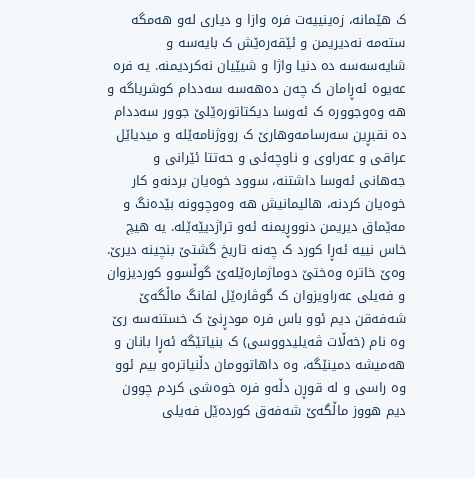ک هێمانە، زەینییەت فرە وازا و دیاری لەو هەمگە ستەمە نەدیریمن و ئێقەرەێش ک بایەسە و شایەسەسە دە دنیا واژا و شیێیان نەکردیمنە. یە فرە عەیوە ئەڕامان ک چەن دەهەسە سەددام کوشریاگە و هە وەوجوورە ک ئەوسا دیکتاتورەێلێ جوور سەددام دە نقبڕین سەرسامەوهارێ ک رووژنامەێلە و میدیاێل عراقی و عەراوی و ناوچەئی و حەتتا ئێرانی و جەهانی ئەوسا داشتنە، سوود خوەیان بردنەو کار خوەیان کردنە، هالیمانیش هە وەوچوونە بێدەنگ و مەێماق دیریمن دنووڕیمنە ئەو تراژدیێەێلە. یە هیچ خاس نییە ئەڕا کورد ک چەنە تاریخ گشتێ بنچینە دیرێ. وەێ خاترە وەختێ دوماژمارەێلەێ گوڵسوو کوردیزوان و فەیلی عەراویزوان ک گوڤارەێل لفانگ ماڵگەێ شەفەقن دیم ئوو باس فرە مودڕنێ ک خستنەسە رێ وە نام (خەڵات ڤەیلیدووسی) ک بنیاتێگە ئەڕا بانان و هەمیشە دمینێگە، وە داهاتوومان دڵنیاترەو بیم ئوو وە راسی و لە قوڕن دڵەو فرە خوەشی کردم چوون دیم هووز ماڵگەێ شەفەق کوردەێل فەیلی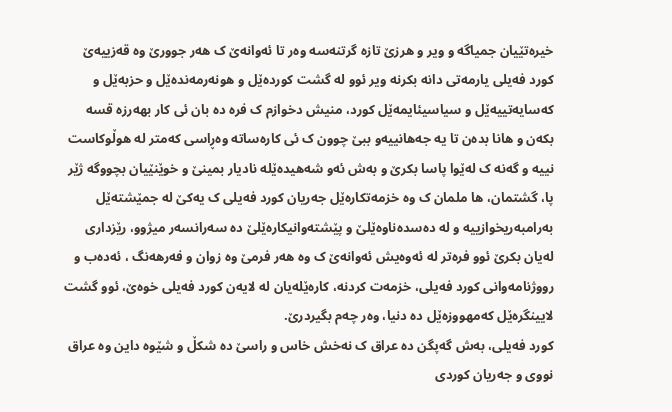خیرەتێیان جمیاگە و ویر و هرزێ تازە گرتنەسە وەر تا ئەوانەێ ک هەر جوورێ وە قەزییەێ کورد فەیلی یارمەتی دانە بکرنە ویر ئوو لە گشت کوردەێل و هونەرمەندەێل و حزبەێل و کەسایەتییەێل و سیاسیئایمەێل کورد، منیش دخوازم ک فرە دە بان ئی کار بهەرزە قسە بکەن و هانا بدەن تا یە جەهانییەو ببێ چوون ک ئی کارەساتە وەڕاسی کەمتر لە هوڵوکاست نییە و گەنە ک لەێوا پاسا بکرێ و بەش ئەو شەهیدەێلە نادیار بمینێ و خوێنێیان بچووگە ژێر پا، گشتمان، ها ملمان ک وە خزمەتکارەێل جەریان کورد فەیلی ک یەکێ لە جمێشتەێل بەرامبەریخوازییە و لە دەسدەناوەێلێ و پێشتەوانیکارەێلێ دە سەرانسەر میژوو، رێزداری لەیان بکرێ ئوو فرەتر لە ئەوەیش ئەوانەێ ک وە هەر فرمێ وە زوان و فەرهەنگ ، ئەدەب و رووژنامەوانی کورد فەیلی، خزمەت کردنە، کارەێلەیان لە لایەن کورد فەیلی خوەێ، ئوو گشت لایینگرەێل کەمهووزەێل دە دنیا، وەر چەم بگیردرێ.
کورد فەیلی، بەش گەپگن دە عراق ک نەخش خاس و راسێ دە شکڵ و شێوە داین وە عراق نووی و جەریان کوردی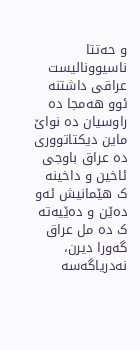و حەتتا ناسیوونالیست عراقی داشتنە ئوو هەمجا دە راوسیان دە نواێ ماین دیکتاتووری دە عراق باوجی ئاخین و داخینە ک هێمانیش ئەو دەێن و دەێیەتە ک دە مل عراق گەورا دیرن، نەدریاگەسە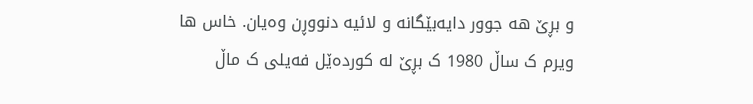و بڕێ هە جوور دایەبێگانە و لائیە دنووڕن وەیان. خاس ها ویرم ک ساڵ 1980 ک بڕێ لە کوردەێل فەیلی ک ماڵ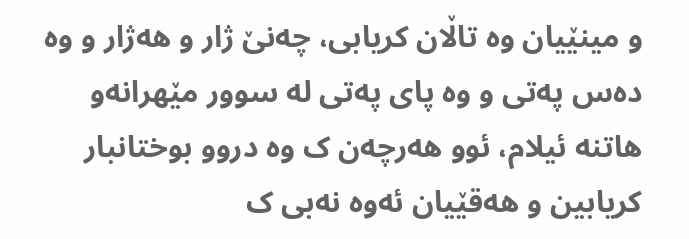و مینێیان وە تاڵان کریابی، چەنێ ژار و هەژار و وە دەس پەتی و وە پای پەتی لە سوور مێهرانەو هاتنە ئیلام، ئوو هەرچەن ک وە دروو بوختانبار کریابین و هەقێیان ئەوە نەبی ک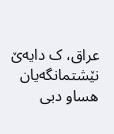عراق، ک دایەێ نێشتمانگەیان هساو دبی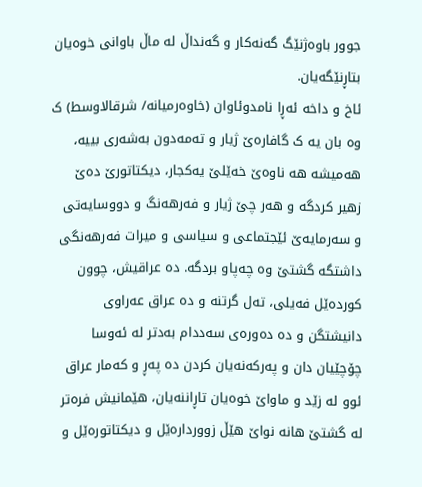جوور باوەژنێگ گەنەکار و گەنداڵ لە ماڵ باوانی خوەیان بتاڕنێگەیان.
ئاخ و داخە ئەڕا نامدوئاوان (خاوەرمیانە/ شرقالاوسط) ک وە بان یە ک گافارەێ ژیار و تەمەدون بەشەری بییە، هەمیشە هە ناوەێ خەێلێ یەکجار، دیکتاتورێ دەێ زهیر کردگە و هەر چێ ژیار و فەرهەنگ و دووسایەتی و سەرمایەێ ئێجتماعی و سیاسی و میرات فەرهەنگی داشتگە گشتێ وە چەپاو بردگە. دە عراقیش، چوون کوردەێل فەیلی، تەل گرتنە و دە عراق عەراوی دانیشتگن و دە دەورەی سەددام بەدتر لە ئەوسا چۆچێیان دان و پەرکەنەیان کردن دە پەڕ و کەمار عراق ئوو لە زێد و ماواێ خوەیان تاڕاننەیان، هێمانیش فرەتر لە گشتێ هانە نواێ هێڵ زووردارەێل و دیکتاتورەێل و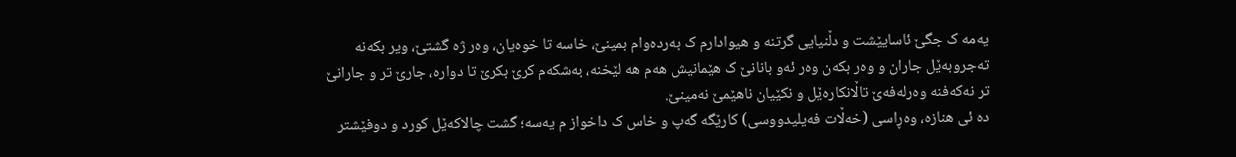یەمە ک جگێ ئاسایێشت و دڵنیایی گرتنە و هیوادارم ک بەردەوام بمینێ، خاسە تا خوەیان، وەر ژە گشتێ، ویر بکەنە تەجروبەێل جاران و وەر بکەن وەر ئەو بانانێ ک هێمانیش هەم هە لێخنە، بەشکەم کرێ بکرێ تا دوارە، جارێ تر و جارانێ تر نەکەفنە وەرلەفەێ تاڵانکارەێل و نکێیان ناهێمێ نەمینێ.
دە ئی هنازە، وەڕاسی (خەڵات فەیلیدووسی) کارێگە گەپ و خاس ک داخواز م یەسە؛ گشت چالاکەێل کورد و دوفێشتر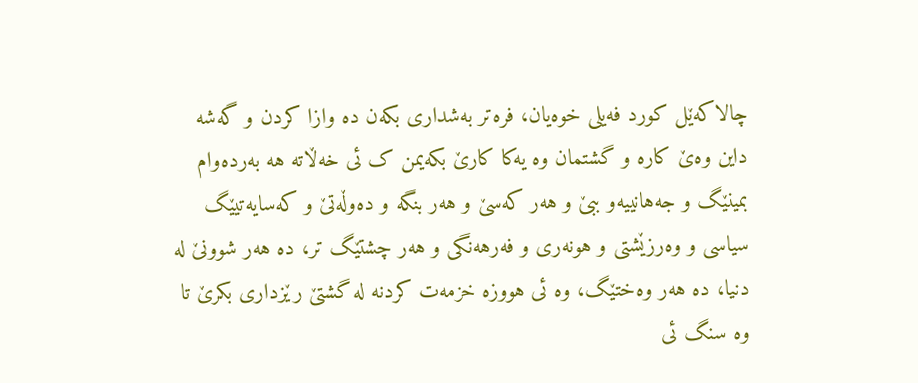چالاکەێل کورد فەیلی خوەیان، فرەتر بەشداری بکەن دە وازا کردن و گەشە داین وەێ کارە و گشتمان وە یەکا کارێ بکەیمن ک ئی خەڵاتە هە بەردەوام بمینێگ و جەهانییەو ببێ و هەر کەسێ و هەر بنگە و دەوڵەتێ و کەسایەتیێگ سیاسی و وەرزێشتی و هونەری و فەرهەنگی و هەر چشتێگ تر، دە هەر شوونێ لە دنیا، دە هەر وەختێگ، وە ئی هووزە خزمەت کردنە لە گشتێ رێزداری بکرێ تا وە سنگ ئی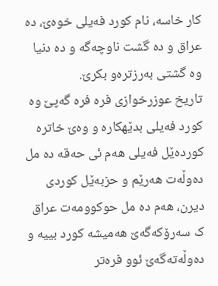کار خاسە، نام کورد فەیلی خوەێ، دە عراق و دە گشت ناوچەگە و دە دنیا وە گشتی بەرزترەو بکرێ.
تاریخ عوزرخوازی فرە فرە گەپێ وە کورد فەیلی بدێهکارە و وەێ خاترە کوردەێل فەیلی هەم ئی حەقە دە مل دەوڵەت هەرێم و حزبەێل کوردی دیرن، هەم دە مل حوکوومەت عراق ک سەرۆکەگەێ هەمیشە کورد بییە و دەوڵەتەگەێ ئوو فرەتر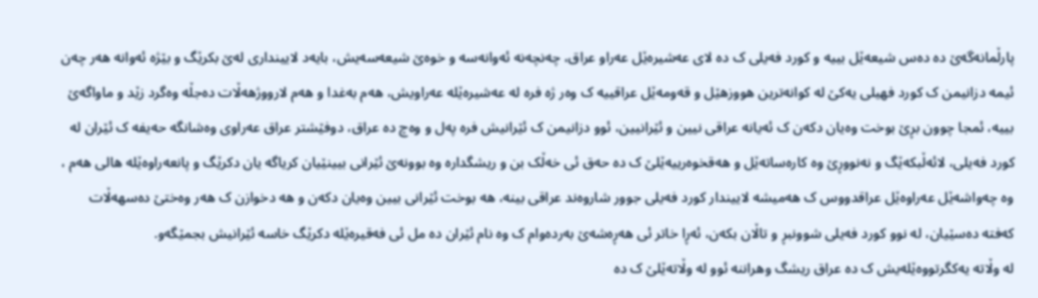پارڵمانەگەێ دە دەس شیعەێل بییە و کورد فەیلی ک دە لای عەشیرەێل عەراو عراق، چەنچەنە ئەوانەسە و خوەێ شیعەسەیش، بایەد لایینداری لەێ بکرێگ و بێژە ئەوانە هەر چەن ئیمە دزانیمن ک کورد فهیلی یەکێ لە کوانەترین هووزهێل و قەومەێل عراقییە ک وەر ژە فرە لە عەشیرەێلە عەراویش، هەم بەغدا و هەم لارووژهەڵات دەجڵە وەگرد زێد و ماواگەێ بییە، ئمجا چوون بڕێ بوخت وەیان دکەن ک ئەیانە عراقی نیین و ئێرانیین، ئوو دزانیمن ک ئێرانیش فرە پەل و وەچ دە عراق، دوفێشتر عراق عەراوی وەشانگە حەیفە ک ئێران لە کورد فەیلی، لائەڵبکەێگ و نەنووڕێ وە کارەساتەێل و هەقخوەرییەێلێ ک دە حەق ئی خەڵک بن و ریشگدارە وە بوونەێ ئێرانی بیینێیان کریاگە یان دکرێگ و پانعەراوەێلە هالی هەم ، وە چەواشەێل عەراوەێل عراقدووس ک هەمیشە لاییندار کورد فەیلی جوور شاروەند عراقی بینە، هە بوخت ئێرانی بیین وەیان دکەن و هە دخوازن ک هەر وەختێ دەسهەڵات کەفتە دەسێیان، لە نوو کورد فەیلی شوونبڕ و تاڵان بکەن، ئەڕا خاتر ئی هەڕەشەێ بەردەوام ک وە نام ئێران دە مل ئی فەقیرەێلە دکرێگ خاسە ئێرانیش بجمێگەو.
لە وڵاتە یەکگرتووەێلەیش ک دە عراق ریشگ وهراننە ئوو لە وڵاتەێلێ ک دە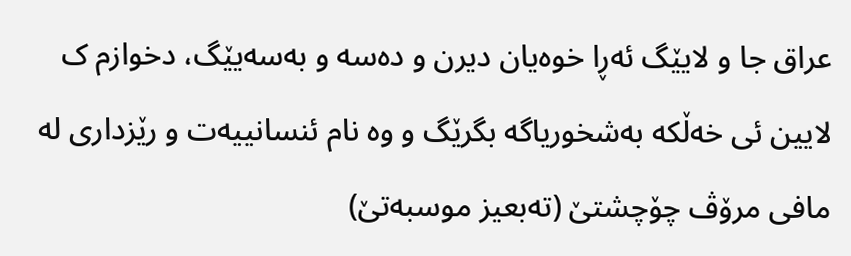عراق جا و لایێگ ئەڕا خوەیان دیرن و دەسە و بەسەیێگ، دخوازم ک لایین ئی خەڵکە بەشخوریاگە بگرێگ و وە نام ئنسانییەت و رێزداری لە مافی مرۆڤ چۆچشتێ (تەبعیز موسبەتێ)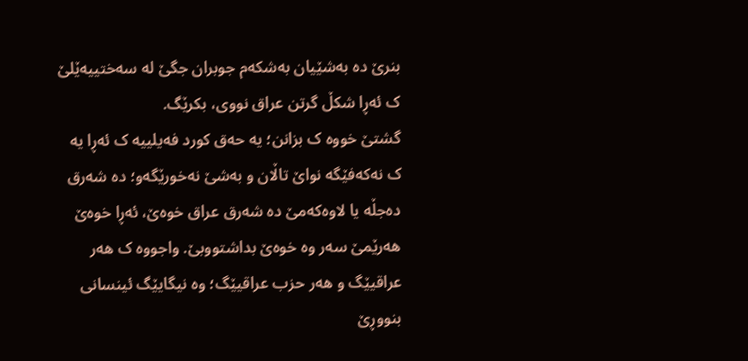بنرێ دە بەشێیان بەشکەم جوبران جگێ لە سەختییەێلێ ک ئەڕا شکڵ گرتن عراق نووی، بکرێگ.
گشتێ خووە ک بزانن؛ یە حەق کورد فەیلییە ک ئەڕا یە ک نەکەفێگە نواێ تاڵان و بەشێ نەخورێگەو؛ دە شەرق دەجڵە یا لاوەکەمێ دە شەرق عراق خوەێ، ئەڕا خوەێ هەرێمێ سەر وە خوەێ بداشتووبێ. واجووە ک هەر عراقیێگ و هەر حزب عراقیێگ؛ وە نیگایێگ ئینسانی بنووڕێ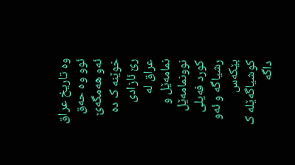وە تاریخ عراق ئوو وە حەق ئەو هەمگەێ خوێنە ک دە رێ ئازادی عراق لە نمامەێل و نوونمامەێل کورد فەیلی رشیاگه و ئەو بێکەس کوشیاگەێلە ک داگە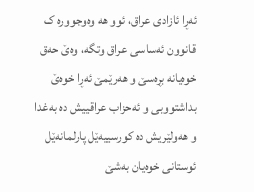ئەڕا ئازادی عراق، ئوو هە وەوجوورە ک قانوون ئەساسی عراق وتگە، وەێ حەق خوەیانە بڕەسێ و هەرێمێ ئەڕا خوەێ بداشتووبی و ئەحزاب عراقییش دە بەغدا و هەولێریش دە کورسییەێل پارلمانەێل ئوستانی خوەیان بەشێ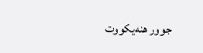جوور هنەیکووت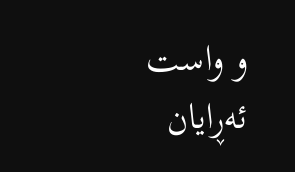و واست ئەڕایان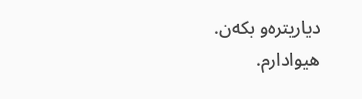دیاریترەو بکەن. هیوادارم.